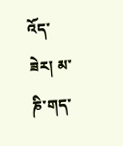འོད་ཟེར། མ་ཎི་གད་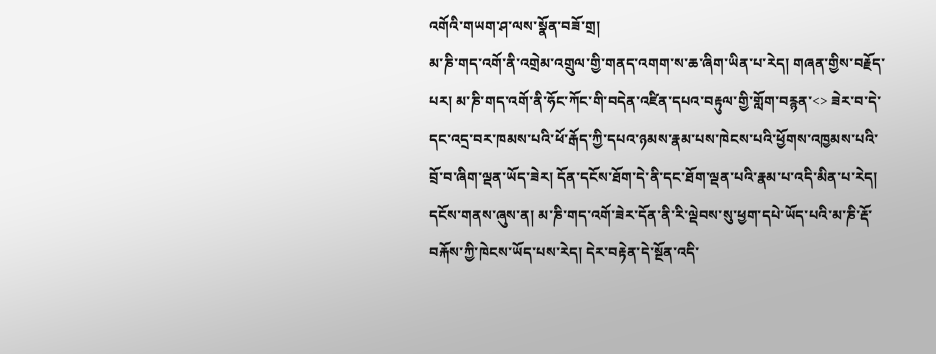འགོའི་གཡག་ཤ་ལས་སྣོན་བཟོ་གྲ།
མ་ཎི་གད་འགོ་ནི་འགྲེམ་འགྲུལ་གྱི་གནད་འགག་ས་ཆ་ཞིག་ཡིན་པ་རེད། གཞན་གྱིས་བརྗོད་པར། མ་ཎི་གད་འགོ་ནི་ཧོང་ཀོང་གི་བདེན་འཛིན་དཔའ་བརྟུལ་གྱི་གློག་བརྙན་<> ཟེར་བ་དེ་དང་འདྲ་བར་ཁམས་པའི་ཕོ་རྒོད་ཀྱི་དཔའ་ཉམས་རྣམ་པས་ཁེངས་པའི་ཕྱོགས་འཁྱམས་པའི་བྲོ་བ་ཞིག་ལྡན་ཡོད་ཟེར། དོན་དངོས་ཐོག་དེ་ནི་དང་ཐོག་ལྡན་པའི་རྣམ་པ་འདི་མིན་པ་རེད། དངོས་གནས་ཞུས་ན། མ་ཎི་གད་འགོ་ཟེར་དོན་ནི་རི་ལྡེབས་སུ་ཕྱག་དཔེ་ཡོད་པའི་མ་ཎི་རྡོ་བརྐོས་ཀྱི་ཁེངས་ཡོད་པས་རེད། དེར་བརྟེན་དེ་སྔོན་འདི་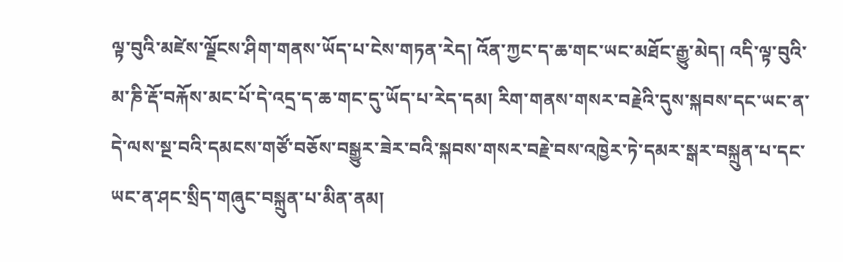ལྟ་བུའི་མཛེས་ལྗོངས་ཤིག་གནས་ཡོད་པ་ངེས་གཏན་རེད། འོན་ཀྱང་ད་ཆ་གང་ཡང་མཐོང་རྒྱུ་མེད། འདི་ལྟ་བུའི་མ་ཎི་རྡོ་བརྐོས་མང་པོ་དེ་འདྲ་ད་ཆ་གང་དུ་ཡོད་པ་རེད་དམ། རིག་གནས་གསར་བརྗེའི་དུས་སྐབས་དང་ཡང་ན་དེ་ལས་སྔ་བའི་དམངས་གཙོ་བཅོས་བསྒྱུར་ཟེར་བའི་སྐབས་གསར་བརྗེ་བས་འཁྱེར་ཏེ་དམར་སྒར་བསྐྲུན་པ་དང་ཡང་ན་ཤང་སྲིད་གཞུང་བསྐྲུན་པ་མིན་ནམ།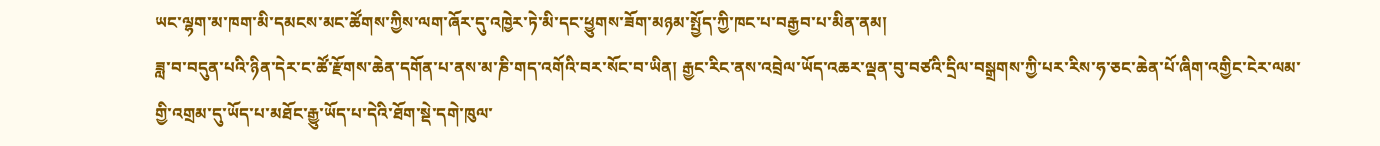ཡང་ལྷག་མ་ཁག་མི་དམངས་མང་ཚོགས་ཀྱིས་ལག་ཞོར་དུ་འཁྱེར་ཏེ་མི་དང་ཕྱུགས་ཟོག་མཉམ་སྤྱོད་ཀྱི་ཁང་པ་བརྒྱབ་པ་མིན་ནམ།
ཟླ་བ་བདུན་པའི་ཉིན་དེར་ང་ཚོ་རྫོགས་ཆེན་དགོན་པ་ནས་མ་ཎི་གད་འགོའི་བར་སོང་བ་ཡིན། རྒྱང་རིང་ནས་འབྲེལ་ཡོད་འཆར་ལྡན་བུ་བཙའི་དྲིལ་བསྒྲགས་ཀྱི་པར་རིས་ཧ་ཅང་ཆེན་པོ་ཞིག་འགྱིང་ངེར་ལམ་གྱི་འགྲམ་དུ་ཡོད་པ་མཐོང་རྒྱུ་ཡོད་པ་དེའི་ཐོག་སྡེ་དགེ་ཁུལ་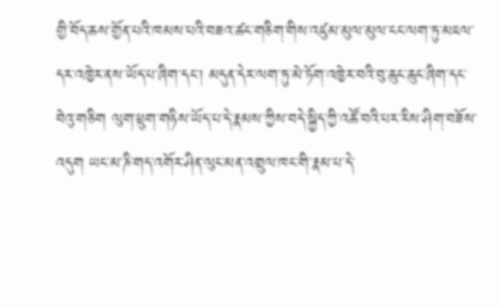གྱི་བོད་ཆས་གྱོན་པའི་ཁམས་པའི་བཟའ་ཚང་གཅིག་གིས་འཛུམ་མུལ་མུལ་ངང་ལག་ཏུ་མཇལ་དར་འཁྱེར་ནས་ཡོད་པ་ཞིག་དང་། མདུན་དེར་ལག་ཏུ་མེ་ཏོག་འཁྱེར་བའི་བུ་ཆུང་ཆུང་ཞིག་དང་བེའུ་གཅིག ལུག་ཕྲུག་གཉིས་ཡོད་པ་དེ་རྣམས་ཀྱིས་བདེ་སྐྱིད་ཀྱི་འཚོ་བའི་པར་རིས་ཤིག་བཟོས་འདུག ཡང་མ་ཎི་གད་འགོར་ཤིན་ལུང་མན་འགྲུལ་ཁང་གི་རྣམ་པ་དེ་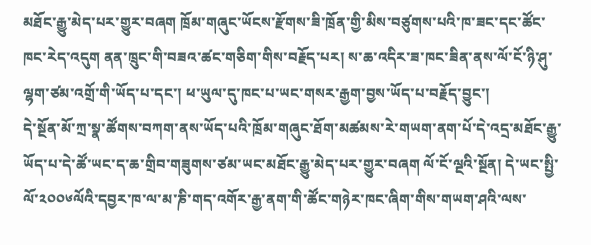མཐོང་རྒྱུ་མེད་པར་གྱུར་བཞག ཁྲོམ་གཞུང་ཡོངས་རྫོགས་ཟི་ཁྲོན་གྱི་མིས་བཙུགས་པའི་ཁ་ཟང་དང་ཚོང་ཁང་རེད་འདུག ནན་ཁྲུང་གི་བཟའ་ཚང་གཅིག་གིས་བརྗོད་པར། ས་ཆ་འདིར་ཟ་ཁང་ཟིན་ནས་ལོ་ངོ་ཉི་ཤུ་ལྷག་ཙམ་འགྲོ་གི་ཡོད་པ་དང་། ཕ་ཡུལ་དུ་ཁང་པ་ཡང་གསར་རྒྱག་བྱས་ཡོད་པ་བརྗོད་བྱུང་།
དེ་སྔོན་མོ་ཀྲ་སྣ་ཚོགས་བཀག་ནས་ཡོད་པའི་ཁྲོམ་གཞུང་ཐོག་མཚམས་རེ་གཡག་ནག་པོ་དེ་འདྲ་མཐོང་རྒྱུ་ཡོད་པ་དེ་ཚོ་ཡང་ད་ཆ་གྲིབ་གཟུགས་ཙམ་ཡང་མཐོང་རྒྱུ་མེད་པར་གྱུར་བཞག ལོ་ངོ་ལྔའི་སྔོན། དེ་ཡང་སྤྱི་ལོ་༢༠༠༦ལོའི་དབྱར་ཁ་ལ་མ་ཎི་གད་འགོར་རྒྱ་ནག་གི་ཚོང་གཉེར་ཁང་ཞིག་གིས་གཡག་ཤའི་ལས་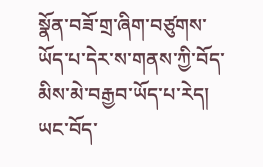སྣོན་བཟོ་གྲ་ཞིག་བཙུགས་ཡོད་པ་དེར་ས་གནས་ཀྱི་བོད་མིས་མེ་བརྒྱབ་ཡོད་པ་རེད། ཡང་བོད་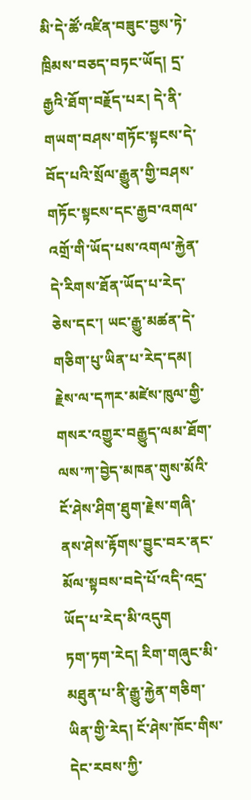མི་དེ་ཚོ་འཛིན་བཟུང་བྱས་ཏེ་ཁྲིམས་བཅད་བཏང་ཡོད། དྲ་རྒྱའི་ཐོག་བརྗོད་པར། དེ་ནི་གཡག་བཤས་གཏོང་སྟངས་དེ་བོད་པའི་སྲོལ་རྒྱུན་གྱི་བཤས་གཏོང་སྟངས་དང་རྒྱབ་འགལ་འགྲོ་གི་ཡོད་པས་འགལ་རྐྱེན་དེ་རིགས་ཐོན་ཡོད་པ་རེད་ཅེས་དང་། ཡང་རྒྱུ་མཚན་དེ་གཅིག་པུ་ཡིན་པ་རེད་དམ། རྗེས་ལ་དཀར་མཛེས་ཁུལ་གྱི་གསར་འགྱུར་བརྒྱུད་ལམ་ཐོག་ལས་ཀ་བྱེད་མཁན་གུས་མོའི་ངོ་ཤེས་ཤིག་ཐུག་རྗེས་གཞི་ནས་ཤེས་རྟོགས་བྱུང་བར་ནང་མོལ་སྟབས་བདེ་པོ་འདི་འདྲ་ཡོད་པ་རེད་མི་འདུག
ཏག་ཏག་རེད། རིག་གཞུང་མི་མཐུན་པ་ནི་རྒྱུ་རྐྱེན་གཅིག་ཡིན་གྱི་རེད། ངོ་ཤེས་ཁོང་གིས་དེང་རབས་ཀྱི་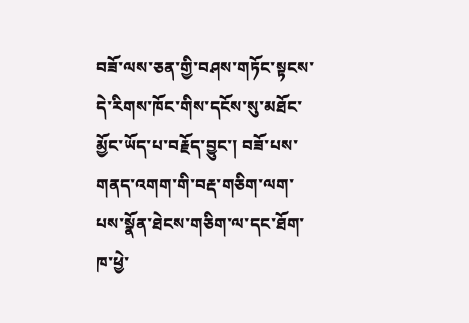བཟོ་ལས་ཅན་གྱི་བཤས་གཏོང་སྟངས་དེ་རིགས་ཁོང་གིས་དངོས་སུ་མཐོང་མྱོང་ཡོད་པ་བརྗོད་བྱུང་། བཟོ་པས་གནད་འགག་གི་བརྡ་གཅིག་ལག་པས་སྣོན་ཐེངས་གཅིག་ལ་དང་ཐོག་ཁ་ཕྱེ་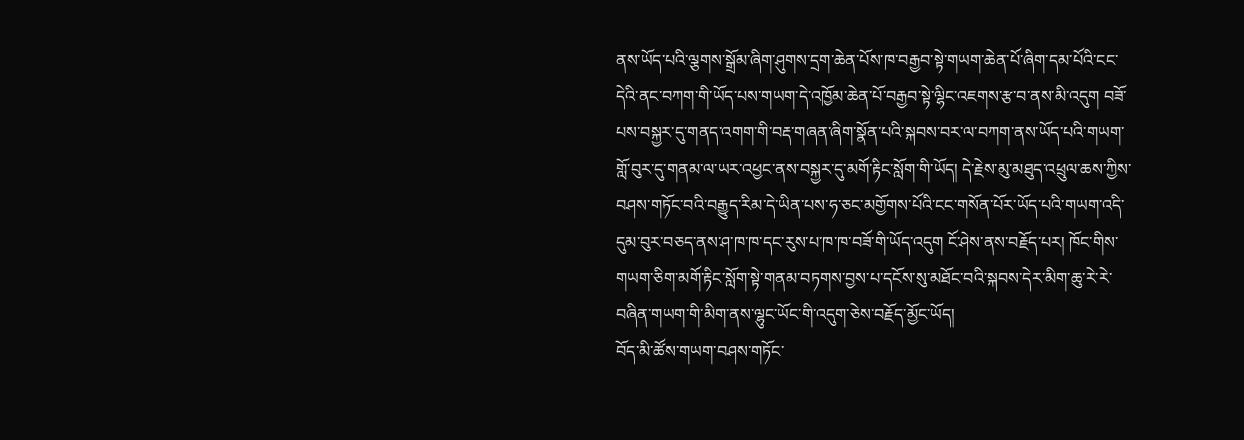ནས་ཡོད་པའི་ལྕགས་སྒྲོམ་ཞིག་ཤུགས་དྲག་ཆེན་པོས་ཁ་བརྒྱབ་སྟེ་གཡག་ཆེན་པོ་ཞིག་དམ་པོའི་ངང་དེའི་ནང་བཀག་གི་ཡོད་པས་གཡག་དེ་འཁྱོམ་ཆེན་པོ་བརྒྱབ་སྟེ་ལྷིང་འཇགས་རྩ་བ་ནས་མི་འདུག བཟོ་པས་བསྐྱར་དུ་གནད་འགག་གི་བརྡ་གཞན་ཞིག་སྣོན་པའི་སྐབས་བར་ལ་བཀག་ནས་ཡོད་པའི་གཡག་གློ་བུར་དུ་གནམ་ལ་ཡར་འཕྱང་ནས་བསྐྱར་དུ་མགོ་རྟིང་སློག་གི་ཡོད། དེ་རྗེས་མུ་མཐུད་འཕྲུལ་ཆས་ཀྱིས་བཤས་གཏོང་བའི་བརྒྱུད་རིམ་དེ་ཡིན་པས་ཧ་ཅང་མགྱོགས་པོའི་ངང་གསོན་པོར་ཡོད་པའི་གཡག་འདི་དུམ་བུར་བཅད་ནས་ཤ་ཁ་ཁ་དང་རུས་པ་ཁ་ཁ་བཟོ་གི་ཡོད་འདུག ངོ་ཤེས་ནས་བརྗོད་པར། ཁོང་གིས་གཡག་ཅིག་མགོ་རྟིང་སློག་སྟེ་གནམ་བཏགས་བྱས་པ་དངོས་སུ་མཐོང་བའི་སྐབས་དེར་མིག་ཆུ་རེ་རེ་བཞིན་གཡག་གི་མིག་ནས་ལྷུང་ཡོང་གི་འདུག་ཅེས་བརྗོད་མྱོང་ཡོད།
བོད་མི་ཚོས་གཡག་བཤས་གཏོང་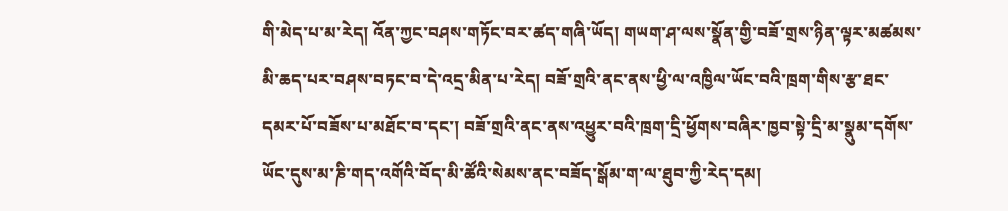གི་མེད་པ་མ་རེད། འོན་ཀྱང་བཤས་གཏོང་བར་ཚད་གཞི་ཡོད། གཡག་ཤ་ལས་སྣོན་གྱི་བཟོ་གྲས་ཉིན་ལྟར་མཚམས་མི་ཆད་པར་བཤས་བཏང་བ་དེ་འདྲ་མིན་པ་རེད། བཟོ་གྲའི་ནང་ནས་ཕྱི་ལ་འཁྱིལ་ཡོང་བའི་ཁྲག་གིས་རྩ་ཐང་དམར་པོ་བཟོས་པ་མཐོང་བ་དང་། བཟོ་གྲའི་ནང་ནས་འཕྱུར་བའི་ཁྲག་དྲི་ཕྱོགས་བཞིར་ཁྱབ་སྟེ་དྲི་མ་སྣུམ་དགོས་ཡོང་དུས་མ་ཎི་གད་འགོའི་བོད་མི་ཚོའི་སེམས་ནང་བཟོད་སྒོམ་ག་ལ་ཐུབ་ཀྱི་རེད་དམ།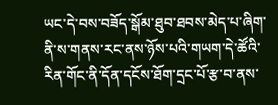ཡང་དེ་བས་བཟོད་སྒོམ་ཐུབ་ཐབས་མེད་པ་ཞིག་ནི་ས་གནས་རང་ནས་ཉོས་པའི་གཡག་དེ་ཚོའི་རིན་གོང་ནི་དོན་དངོས་ཐོག་དྲང་པོ་རྩ་བ་ནས་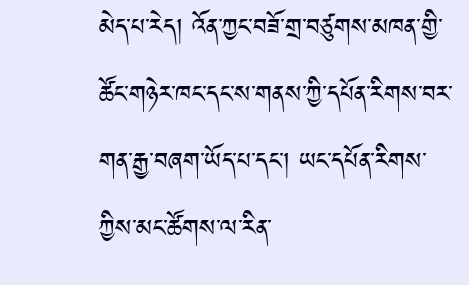མེད་པ་རེད། འོན་ཀྱང་བཟོ་གྲ་བཙུགས་མཁན་གྱི་ཚོང་གཉེར་ཁང་དང་ས་གནས་ཀྱི་དཔོན་རིགས་བར་གན་རྒྱ་བཞག་ཡོད་པ་དང་། ཡང་དཔོན་རིགས་ཀྱིས་མང་ཚོགས་ལ་རིན་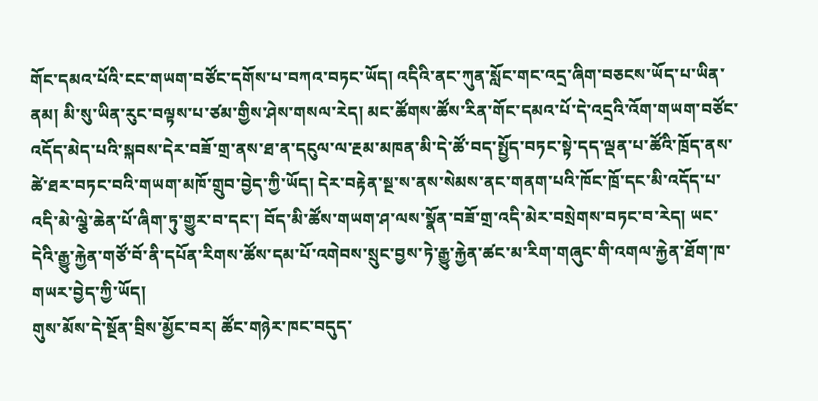གོང་དམའ་པོའི་ངང་གཡག་བཙོང་དགོས་པ་བཀའ་བཏང་ཡོད། འདིའི་ནང་ཀུན་སློང་གང་འདྲ་ཞིག་བཅངས་ཡོད་པ་ཡིན་ནམ། མི་སུ་ཡིན་རུང་བལྟས་པ་ཙམ་གྱིས་ཤེས་གསལ་རེད། མང་ཚོགས་ཚོས་རིན་གོང་དམའ་པོ་དེ་འདྲའི་འོག་གཡག་བཙོང་འདོད་མེད་པའི་སྐབས་དེར་བཟོ་གྲ་ནས་ཐ་ན་དངུལ་ལ་རྔམ་མཁན་མི་དེ་ཚོ་བད་སྤྱོད་བཏང་སྟེ་དད་ལྡན་པ་ཚོའི་ཁྲོད་ནས་ཚེ་ཐར་བཏང་བའི་གཡག་མཁོ་གྲུབ་བྱེད་ཀྱི་ཡོད། དེར་བརྟེན་སྔ་ས་ནས་སེམས་ནང་གནག་པའི་ཁོང་ཁྲོ་དང་མི་འདོད་པ་འདི་མེ་ལྕེ་ཆེན་པོ་ཞིག་ཏུ་གྱུར་བ་དང་། བོད་མི་ཚོས་གཡག་ཤ་ལས་སྣོན་བཟོ་གྲ་འདི་མེར་བསྲེགས་བཏང་བ་རེད། ཡང་དེའི་རྒྱུ་རྐྱེན་གཙོ་བོ་ནི་དཔོན་རིགས་ཚོས་དམ་པོ་འགེབས་སྲུང་བྱས་ཏེ་རྒྱུ་རྐྱེན་ཚང་མ་རིག་གཞུང་གི་འགལ་རྐྱེན་ཐོག་ཁ་གཡར་བྱེད་ཀྱི་ཡོད།
གུས་མོས་དེ་སྔོན་བྲིས་མྱོང་བར། ཚོང་གཉེར་ཁང་བདུད་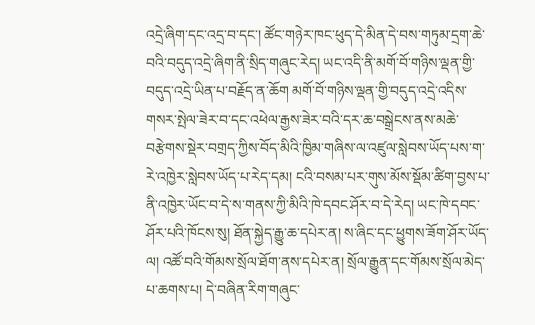འདྲེ་ཞིག་དང་འདྲ་བ་དང་། ཚོང་གཉེར་ཁང་ཕུད་དེ་མིན་དེ་བས་གཏུམ་དྲག་ཆེ་བའི་བདུད་འདྲེ་ཞིག་ནི་སྲིད་གཞུང་རེད། ཡང་འདི་ནི་མགོ་བོ་གཉིས་ལྡན་གྱི་བདུད་འདྲེ་ཡིན་པ་བརྗོད་ན་ཆོག མགོ་བོ་གཉིས་ལྡན་གྱི་བདུད་འདྲེ་འདིས་གསར་སྤེལ་ཟེར་བ་དང་འཕེལ་རྒྱས་ཟེར་བའི་དར་ཆ་བསྒྲེངས་ནས་མཆེ་བརྩེགས་སྡེར་བགྲད་ཀྱིས་བོད་མིའི་ཁྱིམ་གཞིས་ལ་འཛུལ་སླེབས་ཡོད་པས་ག་རེ་འཁྱེར་སླེབས་ཡོད་པ་རེད་དམ། ངའི་བསམ་པར་གུས་མོས་སྡོམ་ཚིག་བྱས་པ་ནི་འཁྱེར་ཡོང་བ་དེ་ས་གནས་ཀྱི་མིའི་ཁེ་དབང་ཤོར་བ་དེ་རེད། ཡང་ཁེ་དབང་ཤོར་པའི་ཁོངས་སུ། ཐོན་སྐྱེད་རྒྱུ་ཆ་དཔེར་ན། ས་ཞིང་དང་ཕྱུགས་ཟོག་ཤོར་ཡོད་ལ། འཚོ་བའི་གོམས་སྲོལ་ཐོག་ནས་དཔེར་ན། སྲོལ་རྒྱུན་དང་གོམས་སྲོལ་མེད་པ་ཆགས་པ། དེ་བཞིན་རིག་གཞུང་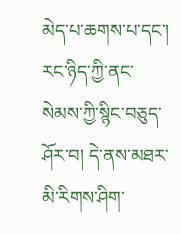མེད་པ་ཆགས་པ་དང་། རང་ཉིད་ཀྱི་ནང་སེམས་ཀྱི་སྙིང་བཅུད་ཤོར་བ། དེ་ནས་མཐར་མི་རིགས་ཤིག་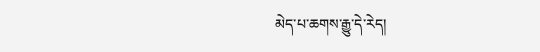མེད་པ་ཆགས་རྒྱུ་དེ་རེད།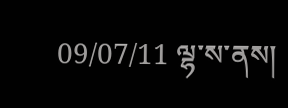09/07/11 ལྷ་ས་ནས།